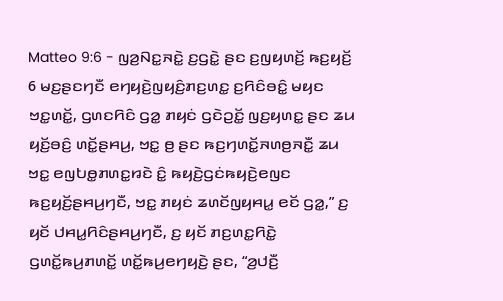Matteo 9:6 - ꤜꤤ꤬ꤡꤢ꤭ꤏꤢꤧ꤭ ꤢ꤬ꤞꤢꤧ꤭ ꤔꤢ ꤢ꤬ꤜꤟꤛꤢꤩ꤬ ꤒꤢ꤬ꤟꤢꤩ꤬
6 ꤗꤢ꤬ꤔꤢꤚꤢꤪ ꤕꤚꤟꤢꤧ꤬ꤜꤟꤢꤨ꤬ꤊꤢ꤬ꤛꤢ꤭ ꤢ꤬ꤖꤢꤨꤋꤢꤨ꤭ ꤗꤟꤢ ꤠꤢ꤭ꤛꤢꤩ꤭, ꤞꤛꤢꤖꤢꤨ ꤞꤤ꤭ ꤊꤟꤢꤦ ꤞꤢꤧꤑꤢꤩ꤭ ꤜꤢ꤬ꤟꤛꤢ꤭ ꤔꤢ ꤘꤣ ꤟꤢꤩ꤬ꤋꤢꤨ꤬ ꤛꤢꤩ꤭ꤔꤌꤣ꤬, ꤠꤢ꤭ ꤥ꤬ ꤔꤢ ꤒꤢ꤬ꤚꤛꤢꤩ꤭ꤏꤛꤥ꤬ꤏꤢꤪ꤭ ꤘꤣ ꤠꤢ꤭ ꤕꤜꤝꤥ꤭ꤊꤛꤢ꤭ꤙꤢꤧ ꤢꤨ꤭ ꤒꤟꤢꤧ꤬ꤞꤢꤦꤒꤟꤢꤧ꤬ꤕꤜꤢ ꤒꤢ꤬ꤟꤢꤩ꤬ꤔꤌꤣ꤬ꤚꤢꤪ, ꤠꤢ꤭ ꤊꤟꤢꤦ ꤘꤛꤢꤩꤜꤟꤌꤣ꤭ ꤕꤢꤩ ꤞꤤ꤭,” ꤢ꤬ ꤟꤢꤩ ꤓꤌꤣ꤭ꤖꤢꤨꤔꤌꤣ꤬ꤚꤢꤪ, ꤢ꤬ ꤟꤢꤩ ꤊꤢ꤬ꤛꤢ꤭ꤖꤢꤧ꤭ ꤞꤛꤢꤩ꤭ꤒꤣ꤬ꤊꤛꤢꤩ꤭ ꤛꤢꤩ꤭ꤒꤣ꤬ꤕꤚꤟꤢꤧ꤬ ꤔꤢ, “ꤤ꤬ꤓꤢꤪ꤬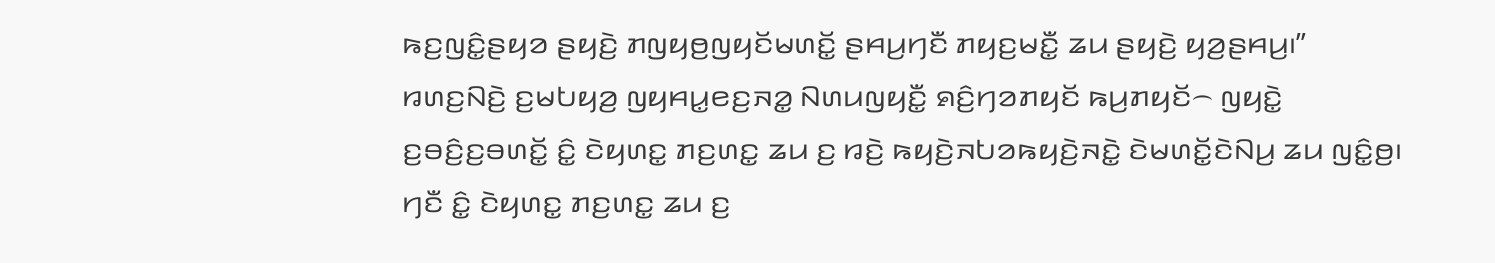ꤒꤢ꤬ꤜꤢꤨ꤭ꤔꤟꤤ ꤔꤟꤢꤧ꤬ ꤊꤜꤟꤥ꤬ꤜꤟꤢꤩꤗꤛꤢꤩ꤭ ꤔꤌꤣ꤬ꤚꤢꤪ ꤊꤟꤢ꤬ꤗꤢꤪ꤭ ꤘꤣ ꤔꤟꤢꤧ꤬ ꤟꤤ꤬ꤔꤌꤣ꤬꤯”
ꤙꤛꤢ꤬ꤡꤢꤧ꤬ ꤢ꤬ꤗꤝꤟꤤ꤬ ꤜꤟꤌꤣ꤭ꤕꤢ꤬ꤏꤤ꤭ ꤡꤛꤣꤜꤟꤢꤪ꤭ ꤎꤢꤨ꤬ꤚꤤꤊꤟꤢꤩ ꤒꤣ꤬ꤊꤟꤢꤩ꤮ ꤜꤟꤢꤧ꤭ ꤢ꤬ꤋꤢꤨ꤬ꤢ꤬ꤋꤛꤢꤩ꤭ ꤢꤨ꤭ ꤢꤧꤟꤛꤢ꤭ ꤊꤢ꤬ꤛꤢ꤭ ꤘꤣ ꤢ꤬ ꤙꤢꤧ꤬ ꤒꤟꤢꤧ꤬ꤏꤝꤤꤒꤟꤢꤧ꤬ꤏꤢꤧ꤭ ꤢꤧꤗꤛꤢꤩ꤭ꤢꤧꤡꤣ꤬ ꤘꤣ ꤜꤢꤨ꤭ꤥ꤬꤯ ꤚꤢꤪ ꤢꤨ꤭ ꤢꤧꤟꤛꤢ꤭ ꤊꤢ꤬ꤛꤢ꤭ ꤘꤣ ꤢ꤬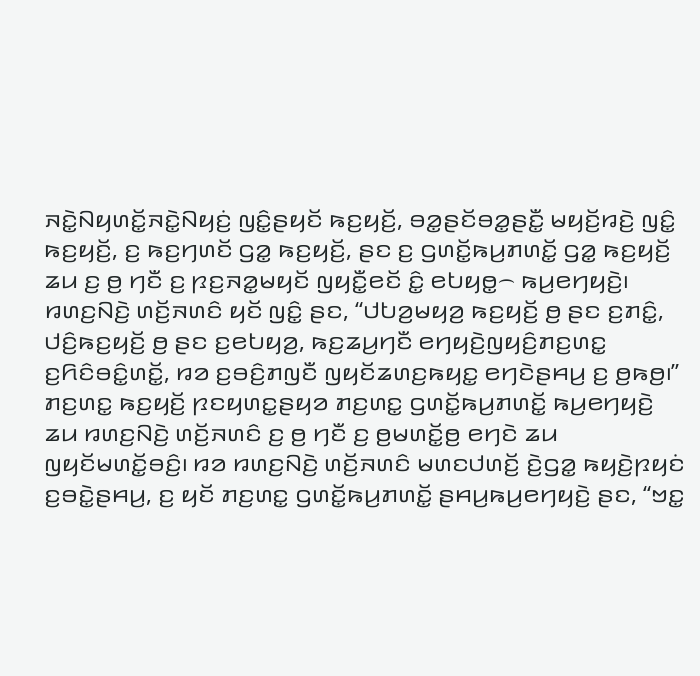ꤏꤢꤧ꤭ꤡꤟꤛꤢꤩ꤭ꤏꤢꤧ꤭ꤡꤟꤢꤦ꤬ ꤜꤢꤨ꤭ꤔꤟꤢꤩ ꤒꤢ꤬ꤟꤢꤩ꤬, ꤋꤤ꤭ꤔꤢꤩꤋꤤ꤭ꤔꤢꤪ꤭ ꤗꤟꤢꤩ꤬ꤙꤢꤧ꤬ ꤜꤢꤨ꤭ ꤒꤢ꤬ꤟꤢꤩ꤬, ꤢ꤬ ꤒꤢ꤬ꤚꤛꤢꤩ ꤞꤤ꤭ ꤒꤢ꤬ꤟꤢꤩ꤬, ꤔꤢ ꤢ꤬ ꤞꤛꤢꤩ꤭ꤒꤣ꤬ꤊꤛꤢꤩ꤭ ꤞꤤ꤭ ꤒꤢ꤬ꤟꤢꤩ꤬ ꤘꤣ ꤢ꤬ ꤥ꤬ ꤚꤢꤪ ꤢ꤬ ꤐꤢ꤬ꤏꤤ꤭ꤗꤟꤢꤩ ꤜꤟꤢꤪ꤭ꤕꤢꤩ ꤢꤨ꤭ ꤕꤝꤟꤥ꤭꤮ ꤒꤣ꤬ꤕꤚꤟꤢꤧ꤬꤯
ꤙꤛꤢ꤬ꤡꤢꤧ꤬ ꤛꤢꤩ꤬ꤏꤛꤢꤨ ꤟꤢꤩ ꤜꤢꤨ꤭ ꤔꤢ, “ꤓꤝꤤ꤬ꤗꤟꤤ꤬ ꤒꤢ꤬ꤟꤢꤩ꤬ ꤥ꤬ ꤔꤢ ꤢ꤬ꤊꤢꤨ꤭, ꤓꤢꤨ꤬ꤒꤢ꤬ꤟꤢꤩ꤬ ꤥ꤬ ꤔꤢ ꤢ꤬ꤕꤝꤟꤤ꤬, ꤒꤢ꤬ꤘꤣ꤬ꤚꤢꤪ ꤕꤚꤟꤢꤧ꤬ꤜꤟꤢꤨ꤬ꤊꤢ꤬ꤛꤢ꤭ ꤢ꤬ꤖꤢꤨꤋꤢꤨ꤭ꤛꤢꤩ꤭, ꤙꤤ ꤢ꤬ꤋꤢꤨ꤬ꤊꤜꤢꤪ ꤜꤟꤢꤩꤘꤛꤢ꤬ꤒꤟꤢ꤭ ꤕꤚꤢꤧꤔꤌꤣ꤬ ꤢ꤬ ꤥ꤬ꤒꤥ꤬꤯”
ꤊꤢ꤬ꤛꤢ꤭ ꤒꤢ꤬ꤟꤢꤩ꤬ ꤐꤢꤟꤛꤢ꤭ꤔꤟꤤ ꤊꤢ꤬ꤛꤢ꤭ ꤞꤛꤢꤩ꤭ꤒꤣ꤬ꤊꤛꤢꤩ꤭ ꤒꤣ꤬ꤕꤚꤟꤢꤧ꤬ ꤘꤣ ꤙꤛꤢ꤬ꤡꤢꤧ꤬ ꤛꤢꤩ꤬ꤏꤛꤢꤨ ꤢ꤬ ꤥ꤬ ꤚꤢꤪ ꤢ꤬ ꤥ꤬ꤗꤛꤢꤩ꤭ꤥ꤬ ꤕꤚꤢꤧ ꤘꤣ ꤜꤟꤢꤩꤗꤛꤢꤩ꤭ꤋꤢꤨ꤬꤯ ꤙꤤ ꤙꤛꤢ꤬ꤡꤢꤧ꤬ ꤛꤢꤩ꤬ꤏꤛꤢꤨ ꤗꤛꤢꤓꤛꤢꤩ꤬ ꤢꤧ꤬ꤞꤤ꤭ ꤒꤟꤢꤧ꤬ꤐꤟꤢꤦ ꤢ꤬ꤋꤢꤧ꤭ꤔꤌꤣ꤬, ꤢ꤬ ꤟꤢꤩ ꤊꤢ꤬ꤛꤢ꤭ ꤞꤛꤢꤩ꤭ꤒꤣ꤬ꤊꤛꤢꤩ꤭ ꤔꤌꤣ꤬ꤒꤣ꤬ꤕꤚꤟꤢꤧ꤬ ꤔꤢ, “ꤠꤢ꤭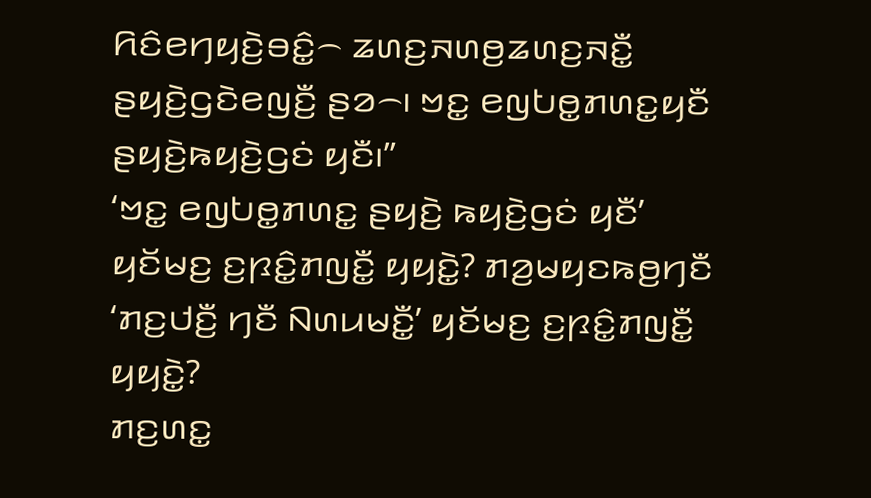ꤖꤢꤨꤕꤚꤟꤢꤧ꤬ꤋꤢꤨ꤭꤮ ꤘꤛꤢ꤬ꤏꤛꤥ꤬ꤘꤛꤢ꤬ꤏꤢꤪ꤭ ꤔꤟꤢꤧ꤬ꤞꤢꤧꤕꤜꤢꤪ꤬ ꤔꤤ꤮꤯ ꤠꤢ꤭ ꤕꤜꤝꤥ꤭ꤊꤛꤢ꤭ꤟꤢꤪ ꤔꤟꤢꤧ꤬ꤒꤟꤢꤧ꤬ꤞꤢꤦ ꤟꤢꤪ꤯”
‘ꤠꤢ꤭ ꤕꤜꤝꤥ꤭ꤊꤛꤢ꤭ ꤔꤟꤢꤧ꤬ ꤒꤟꤢꤧ꤬ꤞꤢꤦ ꤟꤢꤪ’ ꤟꤢꤩꤗꤢ꤬ ꤢ꤬ꤐꤢꤨ꤭ꤊꤜꤢꤪ꤭ ꤟꤟꤢꤧ꤭? ꤊꤤ꤬ꤗꤟꤢꤒꤥ꤬ꤚꤢꤪ ‘ꤊꤢ꤬ꤓꤢꤪ꤬ ꤚꤢꤪ ꤡꤛꤣꤗꤢꤪ꤭’ ꤟꤢꤩꤗꤢ꤬ ꤢ꤬ꤐꤢꤨ꤭ꤊꤜꤢꤪ꤭ ꤟꤟꤢꤧ꤭?
ꤊꤢ꤬ꤛꤢ꤭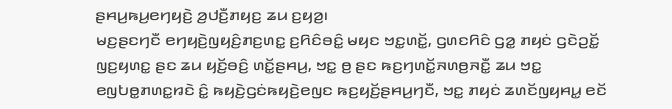ꤔꤌꤣ꤬ꤒꤣ꤬ꤕꤚꤟꤢꤧ꤬ ꤤ꤬ꤓꤢꤪ꤬ꤊꤟꤢ꤬ ꤘꤣ ꤢ꤬ꤟꤤ꤬꤯
ꤗꤢ꤬ꤔꤢꤚꤢꤪ ꤕꤚꤟꤢꤧ꤬ꤜꤟꤢꤨ꤬ꤊꤢ꤬ꤛꤢ꤭ ꤢ꤬ꤖꤢꤨꤋꤢꤨ꤭ ꤗꤟꤢ ꤠꤢ꤭ꤛꤢꤩ꤭, ꤞꤛꤢꤖꤢꤨ ꤞꤤ꤭ ꤊꤟꤢꤦ ꤞꤢꤧꤑꤢꤩ꤭ ꤜꤢ꤬ꤟꤛꤢ꤭ ꤔꤢ ꤘꤣ ꤟꤢꤩ꤬ꤋꤢꤨ꤬ ꤛꤢꤩ꤭ꤔꤌꤣ꤬, ꤠꤢ꤭ ꤥ꤬ ꤔꤢ ꤒꤢ꤬ꤚꤛꤢꤩ꤭ꤏꤛꤥ꤬ꤏꤢꤪ꤭ ꤘꤣ ꤠꤢ꤭ ꤕꤜꤝꤥ꤭ꤊꤛꤢ꤭ꤙꤢꤧ ꤢꤨ꤭ ꤒꤟꤢꤧ꤬ꤞꤢꤦꤒꤟꤢꤧ꤬ꤕꤜꤢ ꤒꤢ꤬ꤟꤢꤩ꤬ꤔꤌꤣ꤬ꤚꤢꤪ, ꤠꤢ꤭ ꤊꤟꤢꤦ ꤘꤛꤢꤩꤜꤟꤌꤣ꤭ ꤕꤢꤩ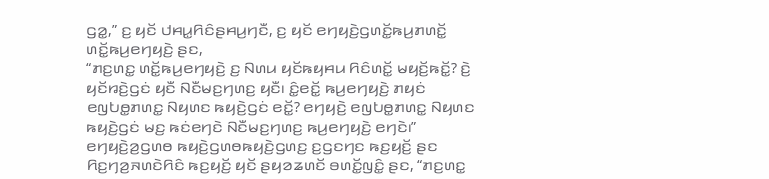ꤞꤤ꤭,” ꤢ꤬ ꤟꤢꤩ ꤓꤌꤣ꤭ꤖꤢꤨꤔꤌꤣ꤬ꤚꤢꤪ, ꤢ꤬ ꤟꤢꤩ ꤕꤚꤟꤢꤧ꤬ꤞꤛꤢꤩ꤭ꤒꤣ꤬ꤊꤛꤢꤩ꤭ ꤛꤢꤩ꤭ꤒꤣ꤬ꤕꤚꤟꤢꤧ꤬ ꤔꤢ,
“ꤊꤢ꤬ꤛꤢ꤭ ꤛꤢꤩ꤭ꤒꤣ꤬ꤕꤚꤟꤢꤧ꤬ ꤢ꤬ ꤡꤛꤣ ꤟꤢꤩꤒꤟꤌꤣ ꤖꤢꤨꤛꤢꤩ꤭ ꤗꤟꤢꤩ꤬ꤒꤢꤩ꤭? ꤢꤧ꤬ ꤟꤢꤩꤙꤢꤧ꤬ꤞꤢꤦ ꤟꤢꤪ ꤡꤢꤪꤗꤢ꤬ꤚꤛꤢ꤬ ꤟꤢꤪ꤯ ꤢꤨ꤭ꤕꤢꤩ꤭ ꤒꤣ꤬ꤕꤚꤟꤢꤧ꤬ ꤊꤟꤢꤦ ꤕꤜꤝꤥ꤭ꤊꤛꤢ꤭ ꤡꤟꤛꤢ ꤒꤟꤢꤧ꤬ꤞꤢꤦ ꤕꤢꤩ꤭? ꤕꤚꤟꤢꤧ꤬ ꤕꤜꤝꤥ꤭ꤊꤛꤢ꤭ ꤡꤟꤛꤢ ꤒꤟꤢꤧ꤬ꤞꤢꤦ ꤗꤢ꤬ ꤒꤢꤦꤕꤚꤢꤧ ꤡꤢꤪꤗꤢ꤬ꤚꤛꤢ꤬ ꤒꤣ꤬ꤕꤚꤟꤢꤧ꤬ ꤕꤚꤢꤧ꤯”
ꤕꤚꤟꤢꤧ꤬ꤤ꤬ꤞꤛꤥ ꤒꤟꤢꤧ꤬ꤞꤛꤥꤒꤟꤢꤧ꤬ꤞꤛꤢ꤬ ꤢ꤬ꤞꤢꤚꤢ ꤒꤢ꤬ꤟꤢꤩ꤬ ꤔꤢ ꤖꤢ꤬ꤚꤤ꤬ꤏꤛꤢꤧꤖꤢꤨ ꤒꤢ꤬ꤟꤢꤩ꤬ ꤟꤢꤩ ꤔꤟꤤꤘꤛꤢꤩ ꤋꤛꤢꤩ꤭ꤜꤢꤨ꤭ ꤔꤢ, “ꤊꤢ꤬ꤛꤢ꤭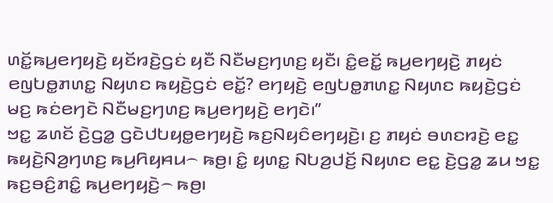ꤛꤢꤩ꤭ꤒꤣ꤬ꤕꤚꤟꤢꤧ꤬ ꤟꤢꤩꤙꤢꤧ꤬ꤞꤢꤦ ꤟꤢꤪ ꤡꤢꤪꤗꤢ꤬ꤚꤛꤢ꤬ ꤟꤢꤪ꤯ ꤢꤨ꤭ꤕꤢꤩ꤭ ꤒꤣ꤬ꤕꤚꤟꤢꤧ꤬ ꤊꤟꤢꤦ ꤕꤜꤝꤥ꤭ꤊꤛꤢ꤭ ꤡꤟꤛꤢ ꤒꤟꤢꤧ꤬ꤞꤢꤦ ꤕꤢꤩ꤭? ꤕꤚꤟꤢꤧ꤬ ꤕꤜꤝꤥ꤭ꤊꤛꤢ꤭ ꤡꤟꤛꤢ ꤒꤟꤢꤧ꤬ꤞꤢꤦ ꤗꤢ꤬ ꤒꤢꤦꤕꤚꤢꤧ ꤡꤢꤪꤗꤢ꤬ꤚꤛꤢ꤬ ꤒꤣ꤬ꤕꤚꤟꤢꤧ꤬ ꤕꤚꤢꤧ꤯”
ꤠꤢ꤭ ꤘꤛꤢꤩ ꤢꤧ꤬ꤞꤤ꤭ ꤞꤢꤧꤓꤝꤟꤥ꤭ꤕꤚꤟꤢꤧ꤬ ꤒꤢ꤬ꤡꤟꤢꤨꤕꤚꤟꤢꤧ꤬꤯ ꤢ꤬ ꤊꤟꤢꤦ ꤋꤛꤢꤙꤢꤧ꤬ ꤕꤢ꤭ ꤒꤟꤢꤧ꤬ꤡꤤ꤬ꤚꤛꤢ꤬ ꤒꤣ꤬ꤖꤟꤌꤣ꤮ ꤒꤥ꤬꤯ ꤢꤨ꤭ ꤟꤛꤢ꤭ ꤡꤝꤤ꤬ꤓꤢꤩ꤬ ꤡꤟꤛꤢ ꤕꤢ꤭ ꤢꤧ꤬ꤞꤤ꤭ ꤘꤣ ꤠꤢ꤭ ꤒꤢ꤬ꤋꤢꤨ꤬ꤊꤢꤨ꤭ ꤒꤣ꤬ꤕꤚꤟꤢꤧ꤬꤮ ꤒꤥ꤬꤯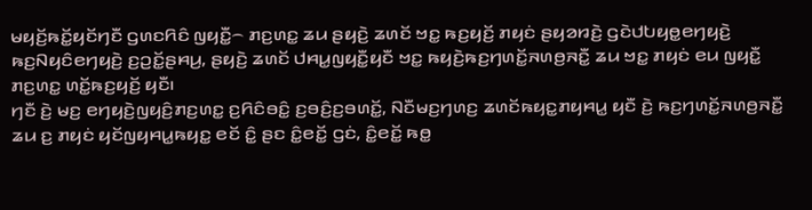ꤗꤟꤢꤩ꤬ꤒꤢꤩ꤭ꤟꤢꤩꤚꤢꤪ ꤞꤛꤢꤖꤢꤨ ꤜꤟꤢꤪ꤭꤮ ꤊꤢ꤬ꤛꤢ꤭ ꤘꤣ ꤔꤟꤢꤧ꤬ ꤘꤛꤢꤩ ꤠꤢ꤭ ꤒꤢ꤬ꤟꤢꤩ꤬ ꤊꤟꤢꤦ ꤔꤟꤤꤙꤢꤧ꤬ ꤞꤢꤧꤓꤝꤟꤥ꤭ꤕꤚꤟꤢꤧ꤬ ꤒꤢ꤬ꤡꤟꤢꤨꤕꤚꤟꤢꤧ꤬ ꤢ꤬ꤑꤢꤩ꤭ꤔꤌꤣ꤬, ꤔꤟꤢꤧ꤬ ꤘꤛꤢꤩ ꤓꤌꤣ꤭ꤜꤟꤢꤪ꤭ꤟꤢꤪ ꤠꤢ꤭ ꤒꤟꤢꤧ꤬ꤒꤢ꤬ꤚꤛꤢꤩ꤭ꤏꤛꤥ꤬ꤏꤢꤪ꤭ ꤘꤣ ꤠꤢ꤭ ꤊꤟꤢꤦ ꤕꤣ ꤜꤟꤢꤪ꤭ ꤊꤢ꤬ꤛꤢ꤭ ꤛꤢꤩ꤭ꤒꤢ꤬ꤟꤢꤩ꤬ ꤟꤢꤪ꤯
ꤚꤢꤪ ꤢꤧ꤬ ꤗꤢ꤬ ꤕꤚꤟꤢꤧ꤬ꤜꤟꤢꤨ꤬ꤊꤢ꤬ꤛꤢ꤭ ꤢ꤬ꤖꤢꤨꤋꤢꤨ꤭ ꤢ꤬ꤋꤢꤨ꤬ꤢ꤬ꤋꤛꤢꤩ꤭, ꤡꤢꤪꤗꤢ꤬ꤚꤛꤢ꤬ ꤘꤛꤢꤩꤒꤟꤢ꤭ꤊꤟꤌꤣ꤭ ꤟꤢꤪ ꤢꤧ꤬ ꤒꤢ꤬ꤚꤛꤢꤩ꤭ꤏꤛꤥ꤬ꤏꤢꤪ꤭ ꤘꤣ ꤢ꤬ ꤊꤟꤢꤦ ꤟꤢꤩꤜꤟꤌꤣ꤭ꤒꤟꤢ꤭ ꤕꤢꤩ ꤢꤨ꤭ ꤔꤢ ꤢꤨ꤭ꤕꤢꤩ꤭ ꤞꤢꤦ, ꤢꤨ꤭ꤕꤢꤩ꤭ ꤒꤥ꤭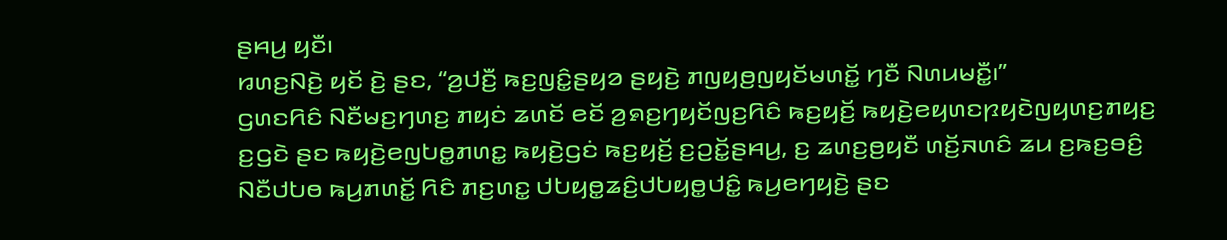ꤔꤌꤣ꤬ ꤟꤢꤪ꤯
ꤙꤛꤢ꤬ꤡꤢꤧ꤬ ꤟꤢꤩ ꤢꤧ꤬ ꤔꤢ, “ꤤ꤬ꤓꤢꤪ꤬ ꤒꤢ꤬ꤜꤢꤨ꤭ꤔꤟꤤ ꤔꤟꤢꤧ꤬ ꤊꤜꤟꤥ꤬ꤜꤟꤢꤩꤗꤛꤢꤩ꤭ ꤚꤢꤪ ꤡꤛꤣꤗꤢꤪ꤭꤯”
ꤞꤛꤢꤖꤢꤨ ꤡꤢꤪꤗꤢ꤬ꤚꤛꤢ꤬ ꤊꤟꤢꤦ ꤘꤛꤢꤩ ꤕꤢꤩ ꤤ꤬ꤎꤢ꤬ꤚꤟꤢꤩꤜꤢ꤬ꤖꤢꤨ ꤒꤢ꤬ꤟꤢꤩ꤬ ꤒꤟꤢꤧ꤬ꤕꤟꤛꤢꤐꤟꤢꤧꤜꤟꤛꤢ꤬ꤊꤟꤢ꤬ ꤢ꤬ꤞꤢꤧ ꤔꤢ ꤒꤟꤢꤧ꤬ꤕꤜꤝꤥ꤭ꤊꤛꤢ꤭ ꤒꤟꤢꤧ꤬ꤞꤢꤦ ꤒꤢ꤬ꤟꤢꤩ꤬ ꤢ꤬ꤑꤢꤩ꤭ꤔꤌꤣ꤬, ꤢ꤬ ꤘꤛꤢ꤬ꤥ꤬ꤟꤢꤪ ꤛꤢꤩ꤬ꤏꤛꤢꤨ ꤘꤣ ꤢ꤬ꤒꤢ꤬ꤋꤢꤨ꤬ ꤡꤢꤪꤓꤝꤥ ꤒꤣ꤬ꤊꤛꤢꤩ꤭ ꤖꤢꤨ ꤊꤢ꤬ꤛꤢ꤭ ꤓꤝꤟꤥ꤭ꤘꤢꤨ꤬ꤓꤝꤟꤥ꤭ꤓꤢꤨ꤭ ꤒꤣ꤬ꤕꤚꤟꤢꤧ꤬ ꤔꤢ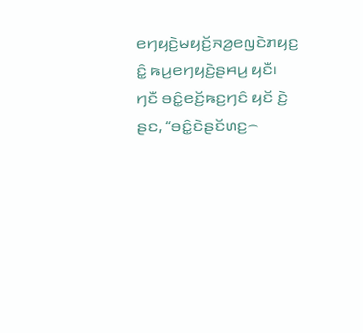ꤕꤚꤟꤢꤧ꤬ꤗꤟꤢꤩ꤬ꤏꤤ꤬ꤕꤜꤢꤧꤊꤟꤢ꤬ ꤢꤨ꤭ ꤒꤣ꤬ꤕꤚꤟꤢꤧ꤬ꤔꤌꤣ꤬ ꤟꤢꤪ꤯
ꤚꤢꤪ ꤋꤢꤨ꤭ꤕꤢꤩ꤬ꤒꤢ꤬ꤚꤢꤨ ꤟꤢꤩ ꤢꤧ꤬ ꤔꤢ, “ꤋꤢꤨ꤭ꤢꤧꤔꤢꤩꤛꤢ꤬꤮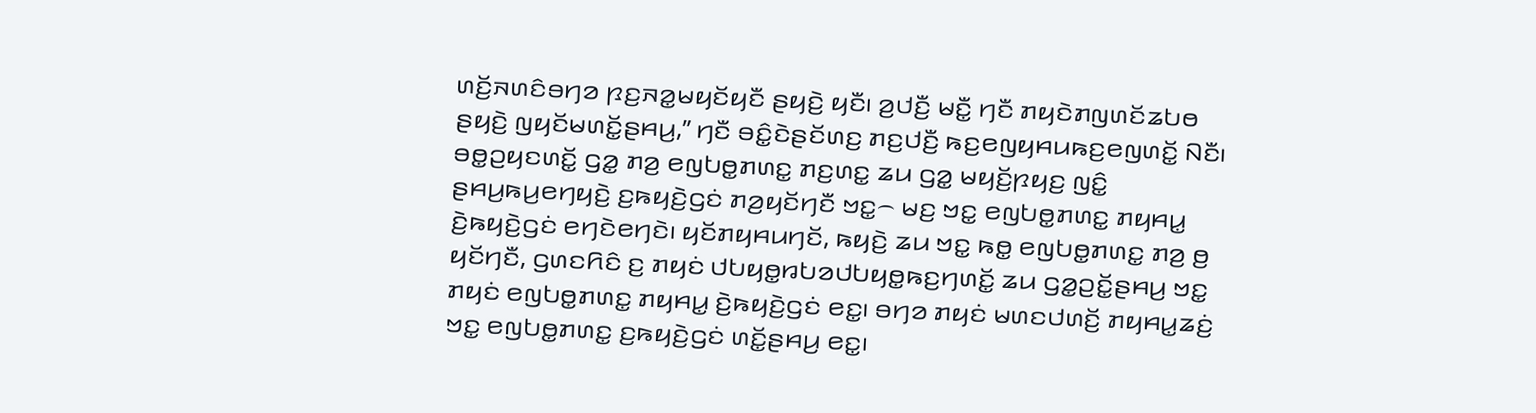ꤛꤢꤩ꤬ꤏꤛꤢꤨꤋꤚꤤ ꤐꤢ꤬ꤏꤤ꤭ꤗꤟꤢꤩꤟꤢꤪ ꤔꤟꤢꤧ꤬ ꤟꤢꤪ꤯ ꤤ꤬ꤓꤢꤪ꤬ ꤗꤢꤪ꤭ ꤚꤢꤪ ꤊꤟꤢꤧꤊꤜꤛꤢꤩꤘꤝꤥ ꤔꤟꤢꤧ꤬ ꤜꤟꤢꤩꤗꤛꤢꤩ꤭ꤔꤌꤣ꤬,” ꤚꤢꤪ ꤋꤢꤨ꤭ꤢꤧꤔꤢꤩꤛꤢ꤬ ꤊꤢ꤬ꤓꤢꤪ꤬ ꤒꤢ꤬ꤕꤜꤟꤌꤣꤒꤢ꤬ꤕꤜꤛꤢꤩ꤭ ꤡꤢꤪ꤯
ꤋꤥ꤭ꤑꤟꤢꤛꤢꤩ꤭ ꤞꤤ꤭ ꤊꤤ꤬ ꤕꤜꤝꤥ꤭ꤊꤛꤢ꤭ ꤊꤢ꤬ꤛꤢ꤭ ꤘꤣ ꤞꤤ꤭ ꤗꤟꤢꤩ꤬ꤐꤟꤢ꤬ ꤜꤢꤨ꤭ ꤔꤌꤣ꤬ꤒꤣ꤬ꤕꤚꤟꤢꤧ꤬ ꤢ꤬ꤒꤟꤢꤧ꤬ꤞꤢꤦ ꤊꤤ꤬ꤟꤢꤩꤚꤢꤪ ꤠꤢ꤭꤮ ꤗꤢ꤬ ꤠꤢ꤭ ꤕꤜꤝꤥ꤭ꤊꤛꤢ꤭ ꤊꤟꤌꤣ꤭ ꤢꤧ꤬ꤒꤟꤢꤧ꤬ꤞꤢꤦ ꤕꤚꤢꤧꤕꤚꤢꤧ꤯ ꤟꤢꤩꤊꤟꤌꤣꤚꤢꤩ, ꤒꤟꤢꤧ꤬ ꤘꤣ ꤠꤢ꤭ ꤒꤥ꤭ ꤕꤜꤝꤥ꤭ꤊꤛꤢ꤭ ꤊꤤ꤬ ꤥ꤬ ꤟꤢꤩꤚꤢꤪ, ꤞꤛꤢꤖꤢꤨ ꤢ꤬ ꤊꤟꤢꤦ ꤓꤝꤟꤥ꤭ꤙꤝꤤꤓꤝꤟꤥ꤭ꤒꤢ꤬ꤚꤛꤢꤩ꤭ ꤘꤣ ꤞꤤ꤭ꤑꤢꤩ꤭ꤔꤌꤣ꤬ ꤠꤢ꤭ ꤊꤟꤢꤦ ꤕꤜꤝꤥ꤭ꤊꤛꤢ꤭ ꤊꤟꤌꤣ꤭ ꤢꤧ꤬ꤒꤟꤢꤧ꤬ꤞꤢꤦ ꤕꤢ꤭꤯ ꤋꤚꤤ ꤊꤟꤢꤦ ꤗꤛꤢꤓꤛꤢꤩ꤬ ꤊꤟꤌꤣ꤭ꤘꤢꤦ꤬ ꤠꤢ꤭ ꤕꤜꤝꤥ꤭ꤊꤛꤢ꤭ ꤢ꤬ꤒꤟꤢꤧ꤬ꤞꤢꤦ ꤛꤢꤩ꤭ꤔꤌꤣ꤬ ꤕꤢ꤭꤯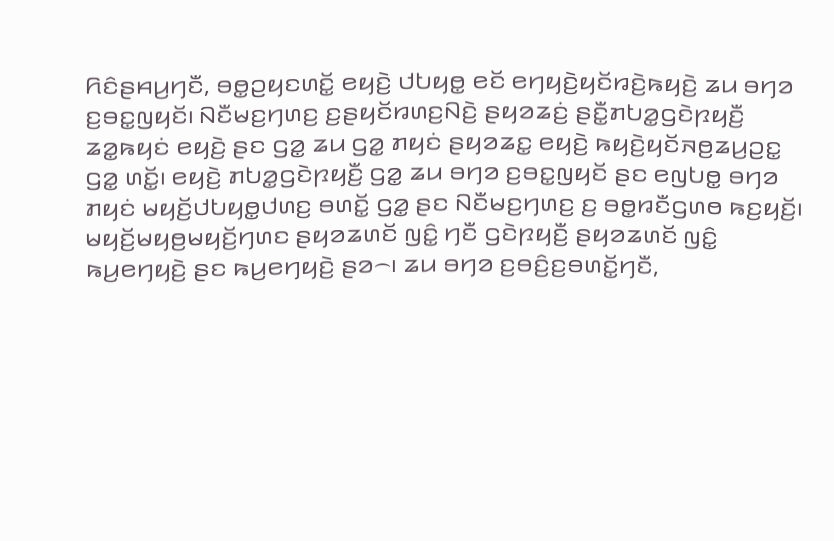ꤖꤢꤨꤔꤌꤣ꤬ꤚꤢꤪ, ꤋꤥ꤭ꤑꤟꤢꤛꤢꤩ꤭ ꤕꤟꤢꤧ꤬ ꤓꤝꤟꤥ꤭ ꤕꤢꤩ ꤕꤚꤟꤢꤧ꤬ꤟꤢꤩꤙꤢꤧ꤬ꤒꤟꤢꤧ꤬ ꤘꤣ ꤋꤚꤤ ꤢ꤬ꤋꤢ꤭ꤜꤟꤢꤩ꤯ ꤡꤢꤪꤗꤢ꤬ꤚꤛꤢ꤬ ꤢ꤬ꤔꤟꤢꤩꤙꤛꤢ꤬ꤡꤢꤧ꤬ ꤔꤟꤤꤘꤢꤦ꤬ ꤔꤢꤪ꤭ꤊꤝꤤ꤭ꤞꤢꤧꤐꤟꤢꤪ꤬ ꤘꤤ꤭ꤒꤟꤢꤦ ꤕꤟꤢꤧ꤬ ꤔꤢ ꤞꤤ꤭ ꤘꤣ ꤞꤤ꤭ ꤊꤟꤢꤦ ꤔꤟꤤꤘꤢ꤭ ꤕꤟꤢꤧ꤬ ꤒꤟꤢꤧ꤬ꤟꤢꤩꤏꤥ꤬ꤘꤣ꤬ꤑꤢ꤭ ꤞꤤ꤭ ꤛꤢꤩ꤭꤯ ꤕꤟꤢꤧ꤬ ꤊꤝꤤ꤭ꤞꤢꤧꤐꤟꤢꤪ꤬ ꤞꤤ꤭ ꤘꤣ ꤋꤚꤤ ꤢ꤬ꤋꤢ꤭ꤜꤟꤢꤩ ꤔꤢ ꤕꤜꤝꤥ꤭ ꤋꤚꤤ ꤊꤟꤢꤦ ꤗꤟꤢꤩ꤬ꤓꤝꤟꤥ꤭ꤓꤛꤢ꤬ ꤋꤛꤢꤩ꤭ ꤞꤤ꤭ ꤔꤢ ꤡꤢꤪꤗꤢ꤬ꤚꤛꤢ꤬ ꤢ꤬ ꤋꤥ꤭ꤙꤢꤪꤞꤛꤥ ꤒꤢ꤬ꤟꤢꤩ꤬꤯
ꤗꤟꤢꤩ꤬ꤗꤟꤥ꤬ꤗꤟꤢꤩ꤬ꤚꤛꤢ ꤔꤟꤤꤘꤛꤢꤩ ꤜꤢꤨ꤭ ꤚꤢꤪ ꤞꤢꤧꤐꤟꤢꤪ꤬ ꤔꤟꤤꤘꤛꤢꤩ ꤜꤢꤨ꤭ ꤒꤣ꤬ꤕꤚꤟꤢꤧ꤬ ꤔꤢ ꤒꤣ꤬ꤕꤚꤟꤢꤧ꤬ ꤔꤤ꤮꤯ ꤘꤣ ꤋꤚꤤ ꤢ꤬ꤋꤢꤨ꤬ꤢ꤬ꤋꤛꤢꤩ꤭ꤚꤢꤪ,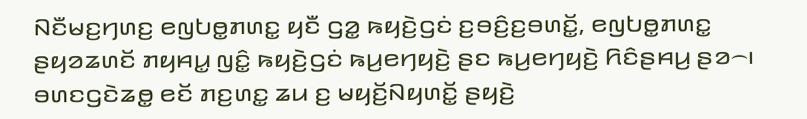ꤡꤢꤪꤗꤢ꤬ꤚꤛꤢ꤬ ꤕꤜꤝꤥ꤭ꤊꤛꤢ꤭ ꤟꤢꤪ ꤞꤤ꤭ ꤒꤟꤢꤧ꤬ꤞꤢꤦ ꤢ꤬ꤋꤢꤨ꤬ꤢ꤬ꤋꤛꤢꤩ꤭, ꤕꤜꤝꤥ꤭ꤊꤛꤢ꤭ ꤔꤟꤤꤘꤛꤢꤩ ꤊꤟꤌꤣ꤭ ꤜꤢꤨ꤭ ꤒꤟꤢꤧ꤬ꤞꤢꤦ ꤒꤣ꤬ꤕꤚꤟꤢꤧ꤬ ꤔꤢ ꤒꤣ꤬ꤕꤚꤟꤢꤧ꤬ ꤖꤢꤨꤔꤌꤣ꤬ ꤔꤤ꤮꤯
ꤋꤛꤢꤞꤢꤧꤘꤥ꤭ ꤕꤢꤩ ꤊꤢ꤬ꤛꤢ꤭ ꤘꤣ ꤢ꤬ ꤗꤟꤢꤩ꤬ꤡꤟꤛꤢꤩ꤭ ꤔꤟꤢꤧ꤬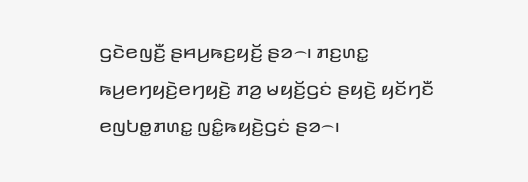ꤞꤢꤧꤕꤜꤢꤪ꤬ ꤔꤌꤣ꤬ꤒꤢ꤬ꤟꤢꤩ꤬ ꤔꤤ꤮꤯ ꤊꤢ꤬ꤛꤢ꤭ ꤒꤣ꤬ꤕꤚꤟꤢꤧ꤬ꤕꤚꤟꤢꤧ꤬ ꤊꤤ꤬ ꤗꤟꤢꤩ꤬ꤞꤢꤦ ꤔꤟꤢꤧ꤬ ꤟꤢꤩꤚꤢꤪ ꤕꤜꤝꤥ꤭ꤊꤛꤢ꤭ ꤜꤢꤨ꤭ꤒꤟꤢꤧ꤬ꤞꤢꤦ ꤔꤤ꤮꤯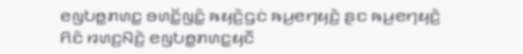ꤕꤜꤝꤥ꤭ꤊꤛꤢ꤭ ꤋꤛꤢꤩ꤭ꤜꤢꤨ꤭ ꤒꤟꤢꤧ꤬ꤞꤢꤦ ꤒꤣ꤬ꤕꤚꤟꤢꤧ꤬ ꤔꤢ ꤒꤣ꤬ꤕꤚꤟꤢꤧ꤬ ꤖꤢꤨ ꤙꤛꤢ꤬ꤡꤢꤧ꤬ ꤕꤜꤝꤥ꤭ꤊꤛꤢ꤭ꤟꤢꤪ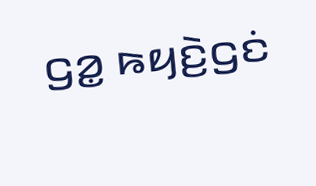ꤞꤤ꤭ ꤒꤟꤢꤧ꤬ꤞꤢꤦ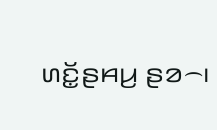ꤛꤢꤩ꤭ꤔꤌꤣ꤬ ꤔꤤ꤮꤯